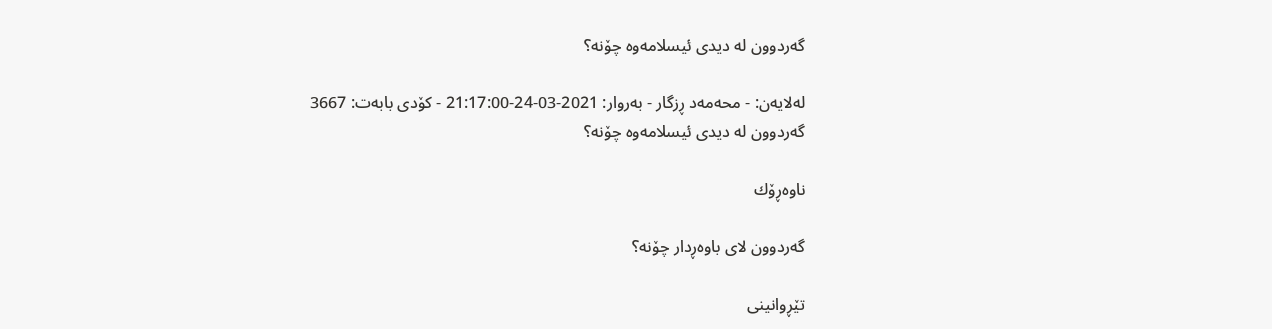گەردوون لە دیدی ئیسلامەوە چۆنە؟

له‌لایه‌ن: - محەمەد ڕزگار - به‌روار: 2021-03-24-21:17:00 - کۆدی بابەت: 3667
گەردوون لە دیدی ئیسلامەوە چۆنە؟

ناوه‌ڕۆك

گەردوون لای باوەڕدار چۆنە؟

تێڕوانینی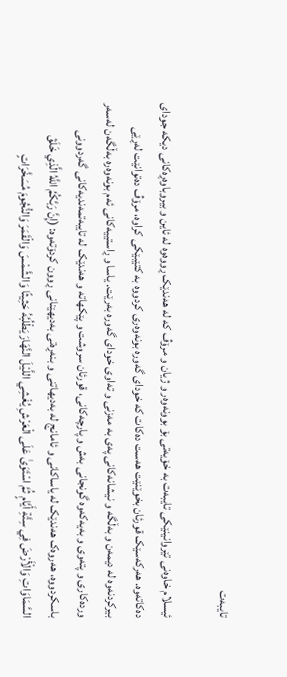تایبەت

ئیسلام خاوەنی تێروانینێکی تایبەت بە خۆیەتی بۆ بوونەوەر و ژیان و مرۆڤ کە لە هەندێک ڕووەوە لە ئاین و بیروباوەڕەکانی دیکە جودای دەکاتەوە. هەرکەسێک قورئان بخوێنێت هەست دەکات کە خودای گەورە بونەوەری کردووە بە کتێبێکی کراوە، مرۆڤ دەتوانێت لەڕێی بیرکردنەوە لە دیمەن و بەڵگە و نیشانەکانی پەی بە مەزنی و تەاوی خودای گەورە بەرێت. یاسا و ڕاستییەکانی ئەم بونەوەرە بەڵگەن لەسەر وردەکاری و پتەوی و بەیەکەوە گونجانی بەش و پارچەکانی، قورئان سروشت و پێکهاتە و هەندێک لە تایبەتمەندیەکانی گەردوونی باسکردووە، هەروەک هەندێک لە یاساکانی و ئامانج لە بەدیهاتنی و بنەڕەتی بەدیهێنانی ڕوون کردۆتەوە: (إِنَّ رَبَّكُمُ اللَّهُ الَّذِي خَلَقَ السَّمَاوَاتِ وَالْأَرْضَ فِي سِتَّةِ أَيَّامٍ ثُمَّ اسْتَوَىٰ عَلَى الْعَرْشِ يُغْشِي اللَّيْلَ النَّهَارَ يَطْلُبُهُ حَثِيثًا وَالشَّمْسَ وَالْقَمَرَ وَالنُّجُومَ مُسَخَّرَاتٍ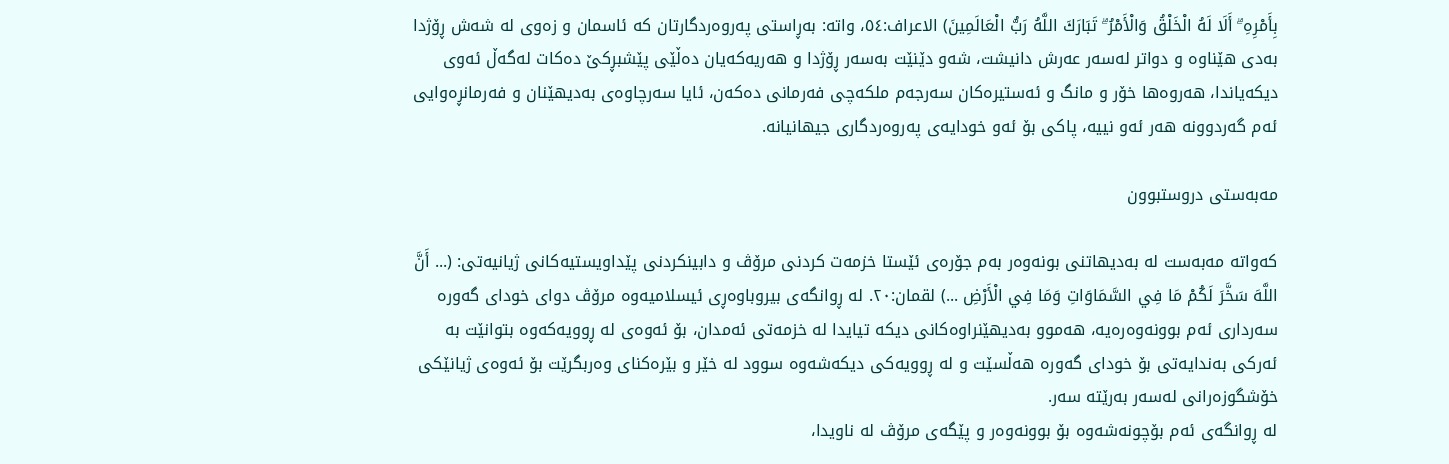بِأَمْرِهِ ۗ أَلَا لَهُ الْخَلْقُ وَالْأَمْرُ ۗ تَبَارَكَ اللَّهُ رَبُّ الْعَالَمِينَ) الاعراف:٥٤، واتە: بەڕاستی پەروەردگارتان کە ئاسمان و زەوی لە شەش ڕۆژدا بەدی هێناوە و دواتر لەسەر عەرش دانیشت، شەو دێنێت بەسەر ڕۆژدا و هەریەکەیان دەڵێی پێشبڕکێ دەکات لەگەڵ ئەوی دیکەیاندا، هەروەها خۆر و مانگ و ئەستیرەکان سەرجەم ملکەچی فەرمانی دەکەن، ئایا سەرچاوەی بەدیهێنان و فەرمانڕەوایی ئەم گەردوونە هەر ئەو نییە، پاکی بۆ ئەو خودایەی پەروەردگاری جیهانیانە.

مەبەستی دروستبوون

کەواتە مەبەست لە بەدیهاتنی بونەوەر بەم جۆرەی ئێستا خزمەت کردنی مرۆڤ و دابینکردنی پێداویستیەکانی ژیانیەتی: (... أَنَّ اللَّهَ سَخَّرَ لَكُمْ مَا فِي السَّمَاوَاتِ وَمَا فِي الْأَرْضِ ...) لقمان:٢٠. لە ڕوانگەی بیروباوەڕی ئیسلامیەوە مرۆڤ دوای خودای گەورە سەرداری ئەم بوونەوەرەیە، هەموو بەدیهێنراوەکانی دیکە تیایدا لە خزمەتی ئەمدان، بۆ ئەوەی لە ڕوویەکەوە بتوانێت بە ئەرکی بەندایەتی بۆ خودای گەورە هەڵسێت و لە ڕوویەکی دیکەشەوە سوود لە خێر و بێرەکنای وەربگرێت بۆ ئەوەی ژیانێکی خۆشگوزەرانی لەسەر بەرێتە سەر.
لە ڕوانگەی ئەم بۆچونەشەوە بۆ بوونەوەر و پێگەی مرۆڤ لە ناویدا،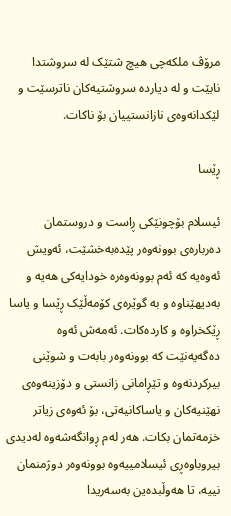مرۆڤ ملکەچی هیچ شتێک لە سروشتدا نابێت و لە دیاردە سروشتیەکان ناترسێت و لێکدانەوەی نازانستییان بۆ ناکات.

ڕێسا

ئیسلام بۆچونێکی ڕاست و دروستمان دەربارەی بوونەوەر پێدەبەخشێت، ئەویش ئەوەیە کە ئەم بوونەوەرە خودایەکی هەیە و بەدیهێناوە و بە گوێرەی کۆمەڵێک ڕێسا و یاسا ڕێکخراوە و کاردەکات. ئەمەش ئەوە دەگەیەنێت کە بوونەوەر بابەت و شوێنی بیرکردنەوە و تێڕامانی زانستی و دۆزینەوەی نهێنیەکان و یاساکانیەتی، بۆ ئەوەی زیاتر خزمەتمان بکات. هەر لەم ڕوانگەشەوە لەدیدی بیروباوەڕی ئیسلامییەوە بوونەوەر دوژمنمان نییە، تا هەوڵبدەین بەسەریدا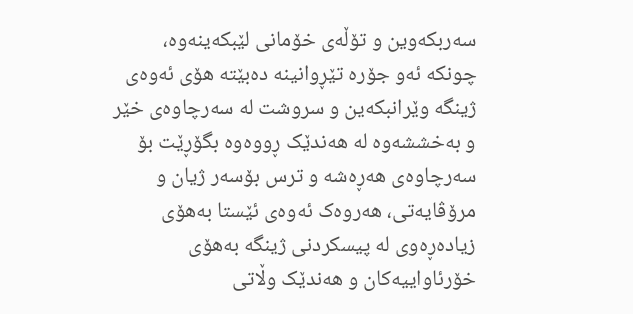سەربکەوین و تۆڵەی خۆمانی لێبکەینەوە، چونکە ئەو جۆرە تێڕوانینە دەبێتە هۆی ئەوەی ژینگە وێرانبکەین و سروشت لە سەرچاوەی خێر و بەخششەوە لە هەندێک ڕووەوە بگۆڕێت بۆ سەرچاوەی هەڕەشە و ترس بۆسەر ژیان و مرۆڤایەتی، هەروەک ئەوەی ئێستا بەهۆی زیادەڕەوی لە پیسکردنی ژینگە بەهۆی خۆرئاواییەکان و هەندێک وڵاتی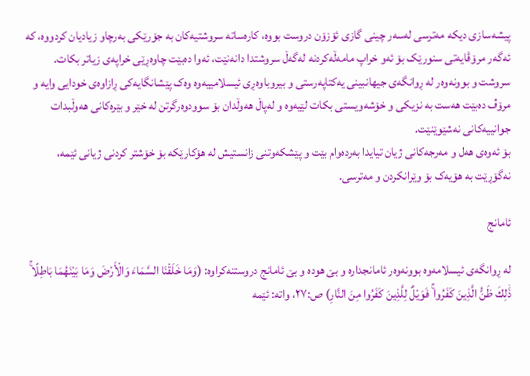پیشەسازی دیکە مەترسی لەسەر چینی گازی ئۆزۆن دروست بووە، کارەساتە سروشتیەکان بە جۆرێکی بەرچاو زیادیان کردووە، کە ئەگەر مرۆڤایەتی سنورێک بۆ ئەو خراپ مامەڵەکردنە لەگەڵ سروشتدا دانەنێت، ئەوا دەبێت چاوەڕێی خراپەی زیاتر بکات. سروشت و بوونەوەر لە ڕوانگەی جیهانبینی یەکتاپەرستی و بیروباوەڕی ئیسلامییەوە وەک پێشانگایەکی ڕازاوەی خودایی وایە و مرۆڤ دەبێت هەست بە نزیکی و خۆشەویستی بکات لێیەوە و لەپاڵ هەوڵدان بۆ سوودوەرگرتن لە خێر و بێرەکانی هەوڵبدات جوانییەکانی نەشێوێنێت.
بۆ ئەوەی هەل و مەرجەکانی ژیان تیایدا بەردەوام بێت و پێشکەوتنی زانستیش لە هۆکارێکە بۆ خۆشتر کردنی ژیانی ئێمە، نەگۆڕێت بە هۆیەک بۆ وێرانکردن و مەترسی.

ئامانج

لە ڕوانگەی ئیسلامەوە بوونەوەر ئامانجدارە و بێ هودە و بێ ئامانج دروستنەکراوە: (وَمَا خَلَقْنَا السَّمَاءَ وَالْأَرْضَ وَمَا بَيْنَهُمَا بَاطِلًا ۚ ذَٰلِكَ ظَنُّ الَّذِينَ كَفَرُوا ۚ فَوَيْلٌ لِلَّذِينَ كَفَرُوا مِنَ النَّارِ) ص:٢٧، واتە: ئێمە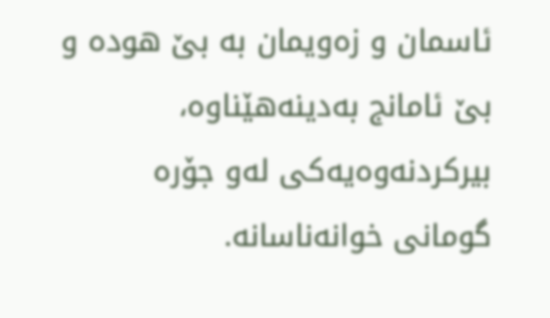ئاسمان و زەویمان بە بێ هودە و بێ ئامانج بەدینەهێناوە، بیرکردنەوەیەکی لەو جۆرە گومانی خوانەناسانە.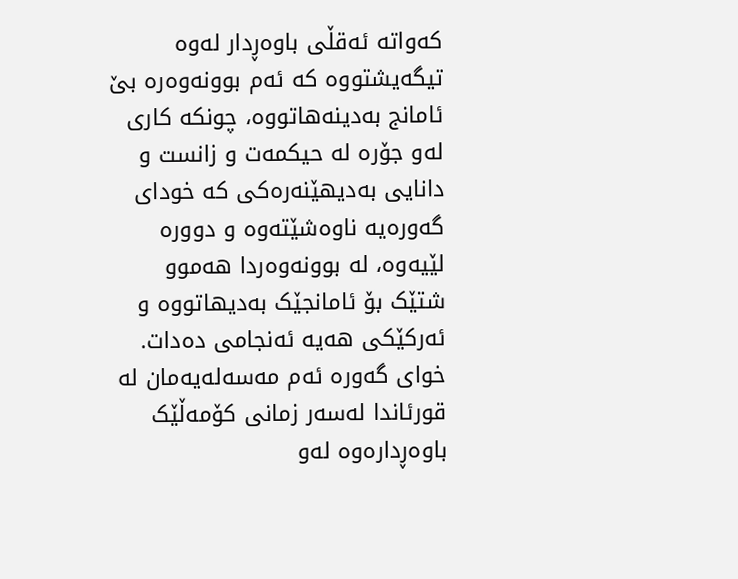کەواتە ئەقڵی باوەڕدار لەوە تیگەیشتووە کە ئەم بوونەوەرە بێ ئامانج بەدینەهاتووە، چونکە کاری لەو جۆرە لە حیکمەت و زانست و دانایی بەدیهێنەرەکی کە خودای گەورەیە ناوەشێتەوە و دوورە لێیەوە، لە بوونەوەردا هەموو شتێک بۆ ئامانجێک بەدیهاتووە و ئەرکێکی هەیە ئەنجامی دەدات.
خوای گەورە ئەم مەسەلەیەمان لە قورئاندا لەسەر زمانی کۆمەڵێک باوەڕدارەوە لەو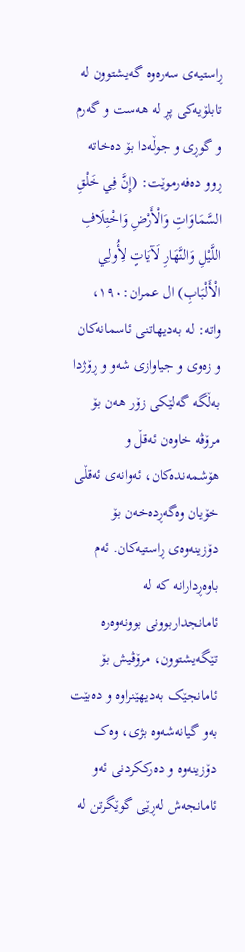ڕاستیەی سەرەوە گەیشتوون لە تابلۆیەکی پڕ لە هەست و گەرم و گوڕی و جوڵەدا بۆ دەخاتە ڕوو دەفەرموێت: (إِنَّ فِي خَلْقِ السَّمَاوَاتِ وَالْأَرْضِ وَاخْتِلَافِ اللَّيْلِ وَالنَّهَارِ لَآيَاتٍ لِأُولِي الْأَلْبَابِ) ال عمران:١٩٠، واتە: لە بەدیهاتنی ئاسمانەکان و زەوی و جیاوازی شەو و ڕۆژدا بەڵگە گەلێکی زۆر هەن بۆ مرۆڤە خاوەن ئەقڵ و هۆشمەندەکان، ئەوانەی ئەقڵی خۆیان وەگەڕدەخەن بۆ دۆزینەوەی ڕاستیەکان. ئەم باوەڕدارانە کە لە ئامانجداربوونی بوونەوەرە تێگەیشتوون، مرۆڤیش بۆ ئامانجێک بەدیهێنراوە و دەبێت بەو گیانەشەوە بژی، وەک دۆزینەوە و دەرککردنی ئەو ئامانجەش لەڕێی گوێگرتن لە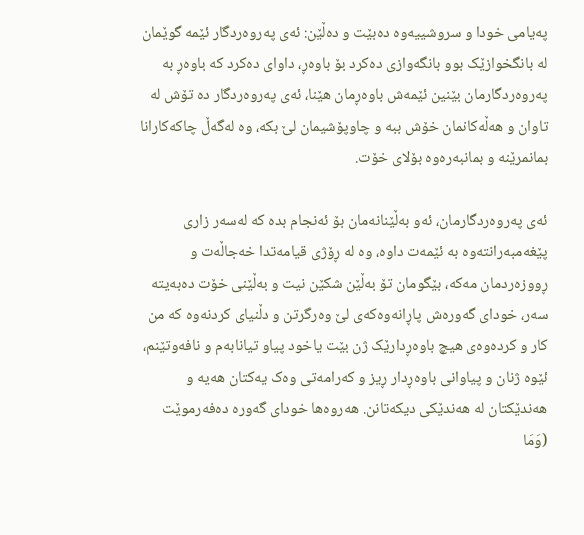پەیامی خودا و سروشییەوە دەبێت و دەڵێن: ئەی پەروەردگار ئێمە گوێمان لە بانگخوازێک بوو بانگەوازی دەکرد بۆ باوەڕ، داوای دەکرد کە باوەڕ بە پەروەردگارمان بێنین ئێمەش باوەڕمان هێنا، ئەی پەروەردگار دە تۆش لە تاوان و هەڵەکانمان خۆش ببە و چاوپۆشیمان لێ بکە، وە لەگەڵ چاکەکارانا بمانمرێنە و بمانبەرەوە بۆلای خۆت.

ئەی پەروەردگارمان، ئەو بەڵێنانەمان بۆ ئەنجام بدە کە لەسەر زاری پێغەمبەرانتەوە بە ئێمەت داوە، وە لە ڕۆژی قیامەتدا خەجاڵەت و ڕووزەردمان مەکە، بێگومان تۆ بەڵێن شکێن نیت و بەڵێنی خۆت دەبەیتە سەر، خودای گەورەش پاڕانەوەکەی لێ وەرگرتن و دڵنیای کردنەوە کە من کار و کردەوەی هیچ باوەڕدارێک ژن بێت یاخود پیاو تیانابەم و نافەوتێنم، ئێوە ژنان و پیاوانی باوەڕدار ڕیز و کەرامەتی وەک یەکتان هەیە و هەندێکتان لە هەندێکی دیکەتانن. هەروەها خودای گەورە دەفەرموێت (وَمَا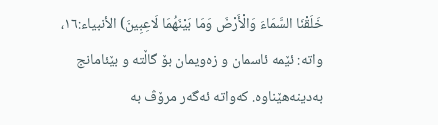خَلَقْنَا السَّمَاءَ وَالْأَرْضَ وَمَا بَيْنَهُمَا لَاعِبِينَ) الأنبیاء:١٦، واتە: ئێمە ئاسمان و زەویمان بۆ گاڵتە و بێئامانج بەدینەهێناوە. کەواتە ئەگەر مرۆڤ بە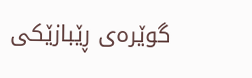گوێرەی ڕێبازێکی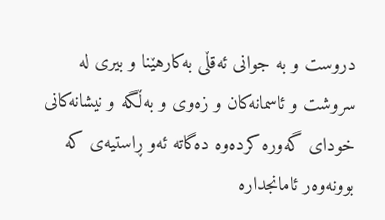دروست و بە جوانی ئەقڵی بەکارهێنا و بیری لە سروشت و ئاسمانەکان و زەوی و بەڵگە و نیشانەکانی خودای گەورە کردەوە دەگاتە ئەو ڕاستیەی کە بوونەوەر ئامانجدارە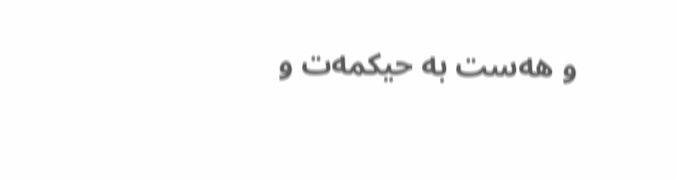و هەست بە حیکمەت و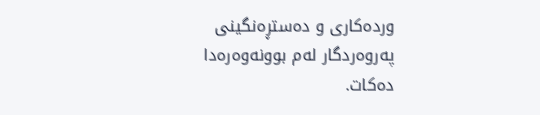وردەکاری و دەستڕەنگینی پەروەردگار لەم بوونەوەرەدا دەکات.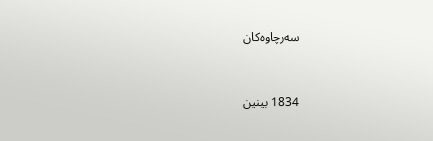سەرچاوەکان



1834 بینین